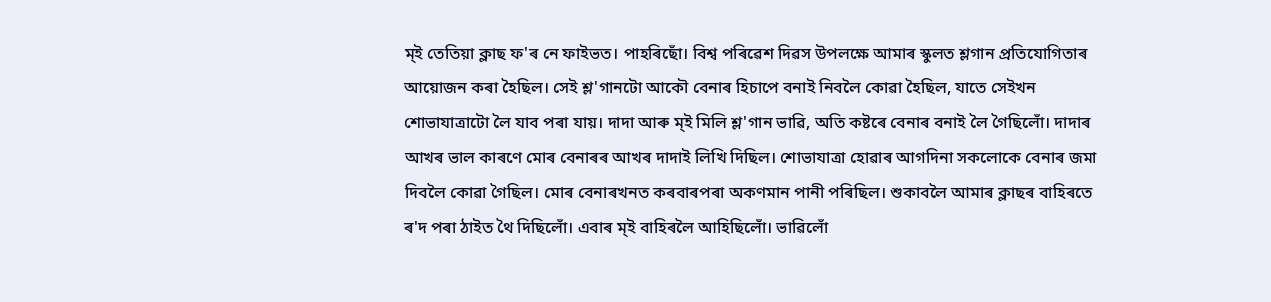ম্ই তেতিয়া ক্লাছ ফ'ৰ নে ফাইভত। পাহৰিছোঁ। বিশ্ৱ পৰিৱেশ দিৱস উপলক্ষে আমাৰ স্কুলত শ্লগান প্ৰতিযোগিতাৰ আয়োজন কৰা হৈছিল। সেই শ্ল'গানটো আকৌ বেনাৰ হিচাপে বনাই নিবলৈ কোৱা হৈছিল, যাতে সেইখন শোভাযাত্ৰাটো লৈ যাব পৰা যায়। দাদা আৰু ম্ই মিলি শ্ল'গান ভাৱি, অতি কষ্টৰে বেনাৰ বনাই লৈ গৈছিলোঁ। দাদাৰ আখৰ ভাল কাৰণে মোৰ বেনাৰৰ আখৰ দাদাই লিখি দিছিল। শোভাযাত্ৰা হোৱাৰ আগদিনা সকলোকে বেনাৰ জমা দিবলৈ কোৱা গৈছিল। মোৰ বেনাৰখনত কৰবাৰপৰা অকণমান পানী পৰিছিল। শুকাবলৈ আমাৰ ক্লাছৰ বাহিৰতে ৰ'দ পৰা ঠাইত থৈ দিছিলোঁ। এবাৰ ম্ই বাহিৰলৈ আহিছিলোঁ। ভাৱিলোঁ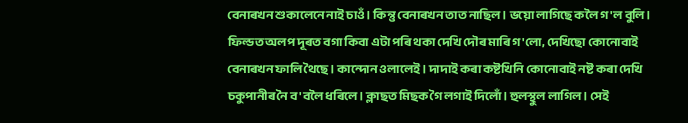বেনাৰখন শুকালেনে নাই চাওঁ। কিন্তু বেনাৰখন তাত নাছিল। ভয়ো লাগিছে কলৈ গ'ল বুলি। ফিল্ডত অলপ দূৰত বগা কিবা এটা পৰি থকা দেখি দৌৰ মাৰি গ'লো, দেখিছো কোনোবাই বেনাৰখন ফালি থৈছে। কান্দোন ওলালেই। দাদাই কৰা কষ্টখিনি কোনোবাই নষ্ট কৰা দেখি চকুপানীৰ নৈ ব'বলৈ ধৰিলে। ক্লাছত মিছক গৈ লগাই দিলোঁ। হুলস্থুল লাগিল। সেই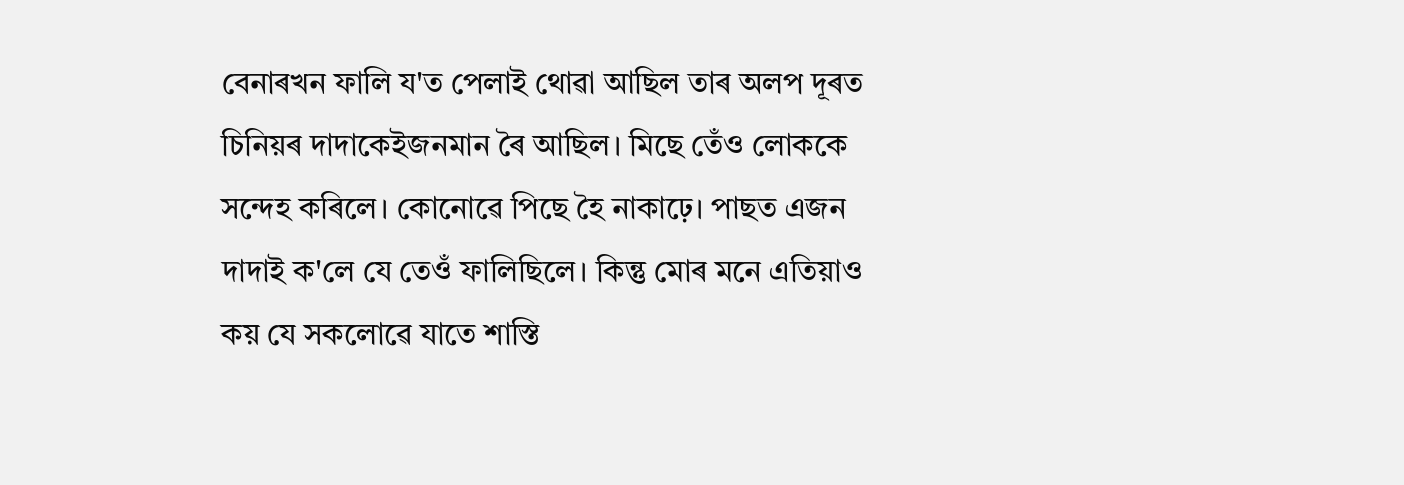বেনাৰখন ফালি য'ত পেলাই থোৱা আছিল তাৰ অলপ দূৰত চিনিয়ৰ দাদাকেইজনমান ৰৈ আছিল। মিছে তেঁও লোককে সন্দেহ কৰিলে। কোনোৱে পিছে হৈ নাকাঢ়ে। পাছত এজন দাদাই ক'লে যে তেওঁ ফালিছিলে। কিন্তু মোৰ মনে এতিয়াও কয় যে সকলোৱে যাতে শাস্তি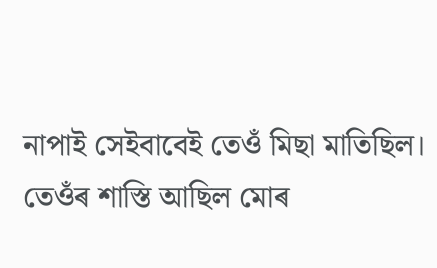নাপাই সেইবাবেই তেওঁ মিছা মাতিছিল। তেওঁৰ শাস্তি আছিল মোৰ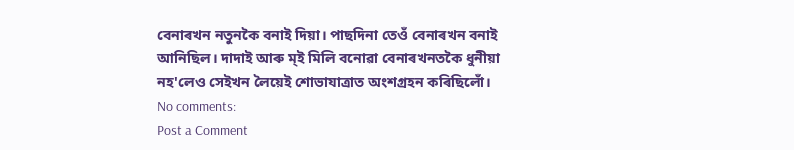বেনাৰখন নতুনকৈ বনাই দিয়া। পাছদিনা তেওঁ বেনাৰখন বনাই আনিছিল। দাদাই আৰু ম্ই মিলি বনোৱা বেনাৰখনতকৈ ধুনীয়া নহ'লেও সেইখন লৈয়েই শোভাযাত্ৰাত অংশগ্ৰহন কৰিছিলোঁ।
No comments:
Post a Comment